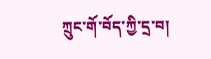ཀྲུང་གོ་བོད་ཀྱི་དྲ་བ།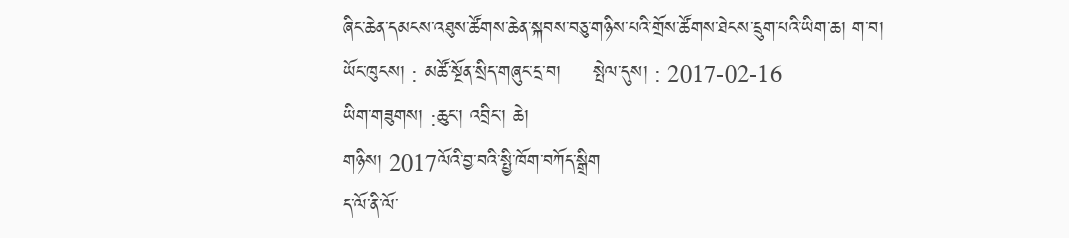ཞིང་ཆེན་དམངས་འཐུས་ཚོགས་ཆེན་སྐབས་བཅུ་གཉིས་པའི་གྲོས་ཚོགས་ཐེངས་དྲུག་པའི་ཡིག་ཆ། ག་བ།
ཡོང་ཁུངས། : མཚོ་སྔོན་སྲིད་གཞུང་དྲ་བ།     སྤེལ་དུས། : 2017-02-16
ཡིག་གཟུགས། :ཆུང་། འབྲིང་། ཆེ།
གཉིས། 2017ལོའི་བྱ་བའི་སྤྱི་ཁོག་བཀོད་སྒྲིག
ད་ལོ་ནི་ལོ་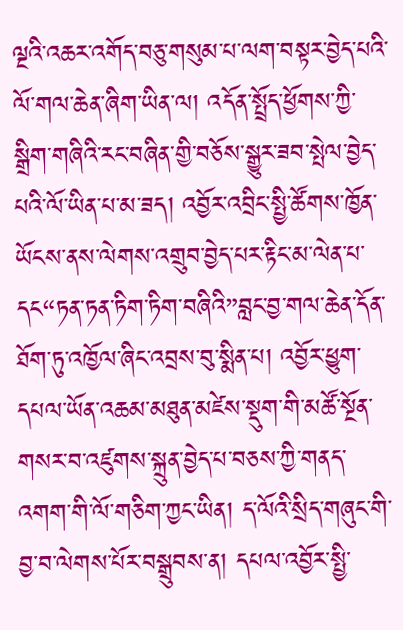ལྔའི་འཆར་འགོད་བཅུ་གསུམ་པ་ལག་བསྟར་བྱེད་པའི་ལོ་གལ་ཆེན་ཞིག་ཡིན་ལ། འདོན་སྤྲོད་ཕྱོགས་ཀྱི་སྒྲིག་གཞིའི་རང་བཞིན་གྱི་བཅོས་སྒྱུར་ཟབ་སྤེལ་བྱེད་པའི་ལོ་ཡིན་པ་མ་ཟད། འབྱོར་འབྲིང་སྤྱི་ཚོགས་ཁྱོན་ཡོངས་ནས་ལེགས་འགྲུབ་བྱེད་པར་རྟིང་མ་ལེན་པ་དང“ཏན་ཏན་ཏིག་ཏིག་བཞིའི”བླང་བྱ་གལ་ཆེན་དོན་ཐོག་ཏུ་འཁྱོལ་ཞིང་འབྲས་བུ་སྨིན་པ། འབྱོར་ཕྱུག་དཔལ་ཡོན་འཆམ་མཐུན་མཛེས་སྡུག་གི་མཚོ་སྔོན་གསར་བ་འཛུགས་སྐྲུན་བྱེད་པ་བཅས་ཀྱི་གནད་འགག་གི་ལོ་གཅིག་ཀྱང་ཡིན། ད་ལོའི་སྲིད་གཞུང་གི་བྱ་བ་ལེགས་པོར་བསྒྲུབས་ན། དཔལ་འབྱོར་སྤྱི་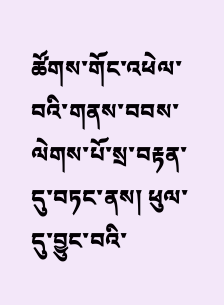ཚོགས་གོང་འཕེལ་བའི་གནས་བབས་ལེགས་པོ་སྲ་བརྟན་དུ་བཏང་ནས། ཕུལ་དུ་བྱུང་བའི་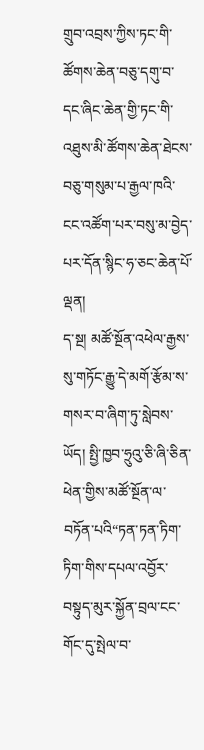གྲུབ་འབྲས་ཀྱིས་ཏང་གི་ཚོགས་ཆེན་བཅུ་དགུ་བ་དང་ཞིང་ཆེན་གྱི་ཏང་གི་འཐུས་མི་ཚོགས་ཆེན་ཐེངས་བཅུ་གསུམ་པ་རྒྱལ་ཁའི་ངང་འཚོག་པར་བསུ་མ་བྱེད་པར་དོན་སྙིང་ཧ་ཅང་ཆེན་པོ་ལྡན།
ད་སྔ། མཚོ་སྔོན་འཕེལ་རྒྱས་སུ་གཏོང་རྒྱུ་དེ་མགོ་རྩོམ་ས་གསར་བ་ཞིག་ཏུ་སླེབས་ཡོད། སྤྱི་ཁྱབ་ཧྲུའུ་ཅི་ཞི་ཅིན་ཕེན་གྱིས་མཚོ་སྔོན་ལ་བཏོན་པའི“ཏན་ཏན་ཏིག་ཏིག་གིས་དཔལ་འབྱོར་བསྟུད་མུར་སྐྱོན་བྲལ་ངང་གོང་དུ་སྤེལ་བ་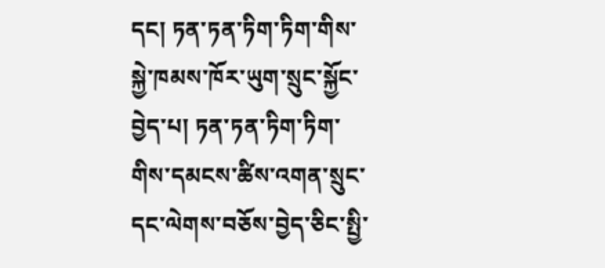དང། ཏན་ཏན་ཏིག་ཏིག་གིས་སྐྱེ་ཁམས་ཁོར་ཡུག་སྲུང་སྐྱོང་བྱེད་པ། ཏན་ཏན་ཏིག་ཏིག་གིས་དམངས་ཚིས་འགན་སྲུང་དང་ལེགས་བཅོས་བྱེད་ཅིང་སྤྱི་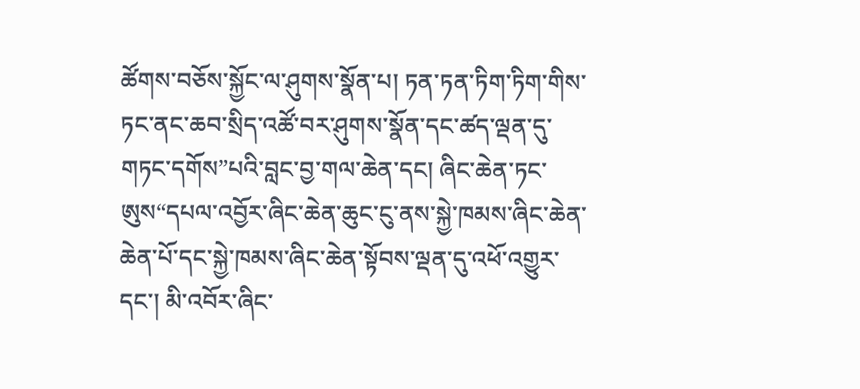ཚོགས་བཅོས་སྐྱོང་ལ་ཤུགས་སྣོན་པ། ཏན་ཏན་ཏིག་ཏིག་གིས་ཏང་ནང་ཆབ་སྲིད་འཚོ་བར་ཤུགས་སྣོན་དང་ཚད་ལྡན་དུ་གཏང་དགོས”པའི་བླང་བྱ་གལ་ཆེན་དང། ཞིང་ཆེན་ཏང་ཨུས“དཔལ་འབྱོར་ཞིང་ཆེན་ཆུང་ངུ་ནས་སྐྱེ་ཁམས་ཞིང་ཆེན་ཆེན་པོ་དང་སྐྱེ་ཁམས་ཞིང་ཆེན་སྟོབས་ལྡན་དུ་འཕོ་འགྱུར་དང་། མི་འབོར་ཞིང་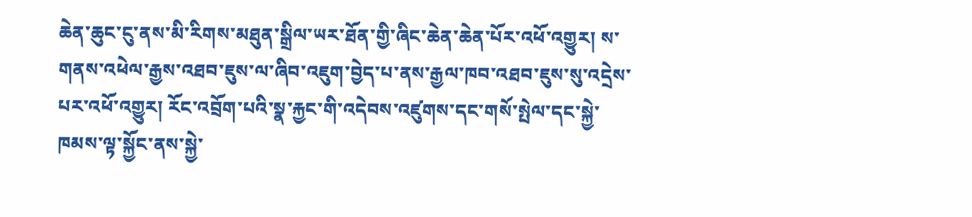ཆེན་ཆུང་ངུ་ནས་མི་རིགས་མཐུན་སྒྲིལ་ཡར་ཐོན་གྱི་ཞིང་ཆེན་ཆེན་པོར་འཕོ་འགྱུར། ས་གནས་འཕེལ་རྒྱས་འཐབ་ཇུས་ལ་ཞིབ་འཇུག་བྱེད་པ་ནས་རྒྱལ་ཁབ་འཐབ་ཇུས་སུ་འདྲེས་པར་འཕོ་འགྱུར། རོང་འབྲོག་པའི་སྣ་རྐྱང་གི་འདེབས་འཛུགས་དང་གསོ་སྤེལ་དང་སྐྱེ་ཁམས་ལྟ་སྐྱོང་ནས་སྐྱེ་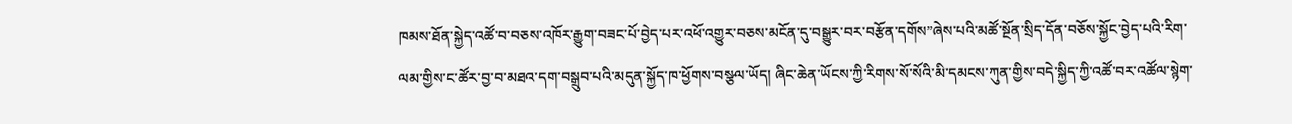ཁམས་ཐོན་སྐྱེད་འཚོ་བ་བཅས་འཁོར་རྒྱུག་བཟང་པོ་བྱེད་པར་འཕོ་འགྱུར་བཅས་མངོན་དུ་བསྒྱུར་བར་བརྩོན་དགོས”ཞེས་པའི་མཚོ་སྔོན་སྲིད་དོན་བཅོས་སྐྱོང་བྱེད་པའི་རིག་ལམ་གྱིས་ང་ཚོར་བྱ་བ་མཐའ་དག་བསྒྲུབ་པའི་མདུན་སྐྱོད་ཁ་ཕྱོགས་བསྩལ་ཡོད། ཞིང་ཆེན་ཡོངས་ཀྱི་རིགས་སོ་སོའི་མི་དམངས་ཀུན་གྱིས་བདེ་སྐྱིད་ཀྱི་འཚོ་བར་འཚོལ་སྙེག་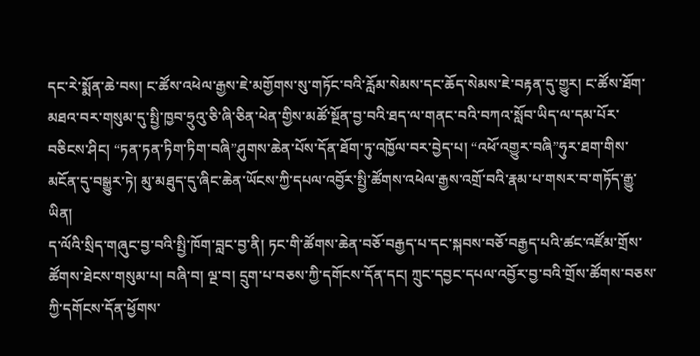དང་རེ་སྨོན་ཆེ་བས། ང་ཚོས་འཕེལ་རྒྱས་ཇེ་མགྱོགས་སུ་གཏོང་བའི་རློམ་སེམས་དང་ཆོད་སེམས་ཇེ་བརྟན་དུ་གྱུར། ང་ཚོས་ཐོག་མཐའ་བར་གསུམ་དུ་སྤྱི་ཁྱབ་ཧྲུའུ་ཅི་ཞི་ཅིན་ཕེན་གྱིས་མཚོ་སྔོན་བྱ་བའི་ཐད་ལ་གནང་བའི་བཀའ་སློབ་ཡིད་ལ་དམ་པོར་བཅིངས་ཤིང། “ཏན་ཏན་ཏིག་ཏིག་བཞི”ཤུགས་ཆེན་པོས་དོན་ཐོག་ཏུ་འཁྱོལ་བར་བྱེད་པ། “འཕོ་འགྱུར་བཞི”ཧུར་ཐག་གིས་མངོན་དུ་བསྒྱུར་ཏེ། མུ་མཐུད་དུ་ཞིང་ཆེན་ཡོངས་ཀྱི་དཔལ་འབྱོར་སྤྱི་ཚོགས་འཕེལ་རྒྱས་འགྲོ་བའི་རྣམ་པ་གསར་བ་གཏོད་རྒྱུ་ཡིན།
ད་ལོའི་སྲིད་གཞུང་བྱ་བའི་སྤྱི་ཁོག་བླང་བྱ་ནི། ཏང་གི་ཚོགས་ཆེན་བཅོ་བརྒྱད་པ་དང་སྐབས་བཅོ་བརྒྱད་པའི་ཚང་འཛོམ་གྲོས་ཚོགས་ཐེངས་གསུམ་པ། བཞི་བ། ལྔ་བ། དྲུག་པ་བཅས་ཀྱི་དགོངས་དོན་དང། ཀྲུང་དབྱང་དཔལ་འབྱོར་བྱ་བའི་གྲོས་ཚོགས་བཅས་ཀྱི་དགོངས་དོན་ཕྱོགས་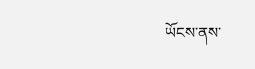ཡོངས་ནས་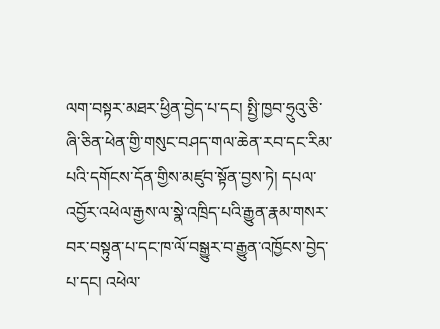ལག་བསྟར་མཐར་ཕྱིན་བྱེད་པ་དང། སྤྱི་ཁྱབ་ཧྲུའུ་ཅི་ཞི་ཅིན་ཕེན་གྱི་གསུང་བཤད་གལ་ཆེན་རབ་དང་རིམ་པའི་དགོངས་དོན་གྱིས་མཛུབ་སྟོན་བྱས་ཏེ། དཔལ་འབྱོར་འཕེལ་རྒྱས་ལ་སྣེ་འཁྲིད་པའི་རྒྱུན་རྣམ་གསར་བར་བསྟུན་པ་དང་ཁ་ལོ་བསྒྱུར་བ་རྒྱུན་འཁྱོངས་བྱེད་པ་དང། འཕེལ་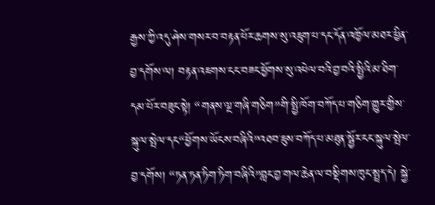རྒྱས་ཀྱི་འདུ་ཤེས་གསར་བ་བརྟན་པོར་ཆགས་སུ་འཇུག་པ་དང་དོན་འཁྱོལ་མཐར་ཕྱིན་བྱ་དགོས་ལ། བརྟན་འཇགས་ངང་བཟང་ཕྱོགས་སུ་འཕེལ་བའི་བྱ་བའི་སྤྱིའི་མ་ཐིག་དམ་པོར་བཟུང་སྟེ། “གནས་ལྔ་གཞི་གཅིག”གི་སྤྱི་ཁོག་བཀོད་པ་གཅིག་གྱུར་གྱིས་སྐུལ་སྤེལ་དང“ཕྱོགས་ཡོངས་བཞིའི”འཐབ་ཇུས་བཀོད་པ་མཐུན་སྦྱོར་ངང་སྐུལ་སྤེལ་བྱ་དགོས། “ཏན་ཏན་ཏིག་ཏིག་བཞིའི”བླང་བྱ་གལ་ཆེན་ལ་བསྡིགས་ཁུང་སྤྲད་དེ། སྐྱེ་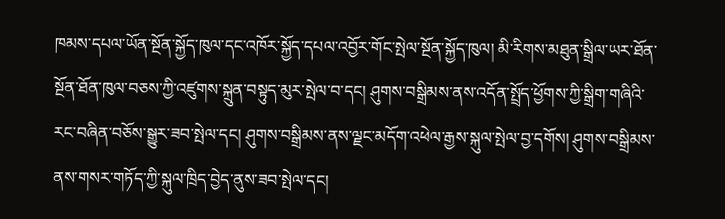ཁམས་དཔལ་ཡོན་སྔོན་སྐྱོད་ཁུལ་དང་འཁོར་སྐྱོད་དཔལ་འབྱོར་གོང་སྤེལ་སྔོན་སྐྱོད་ཁུལ། མི་རིགས་མཐུན་སྒྲིལ་ཡར་ཐོན་སྔོན་ཐོན་ཁུལ་བཅས་ཀྱི་འཛུགས་སྐྲུན་བསྟུད་མུར་སྤེལ་བ་དང། ཤུགས་བསྒྲིམས་ནས་འདོན་སྤྲོད་ཕྱོགས་ཀྱི་སྒྲིག་གཞིའི་རང་བཞིན་བཅོས་སྒྱུར་ཟབ་སྤེལ་དང། ཤུགས་བསྒྲིམས་ནས་ལྗང་མདོག་འཕེལ་རྒྱས་སྐུལ་སྤེལ་བྱ་དགོས། ཤུགས་བསྒྲིམས་ནས་གསར་གཏོད་ཀྱི་སྐུལ་ཁྲིད་བྱེད་ནུས་ཟབ་སྤེལ་དང།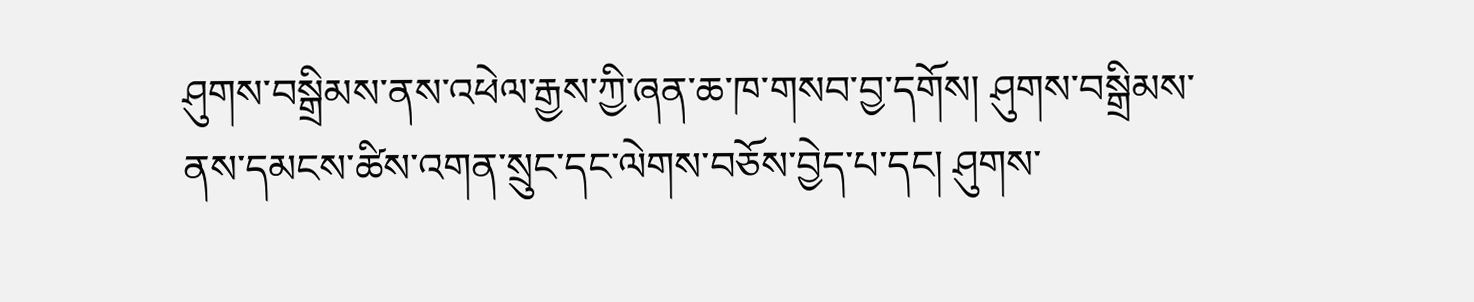ཤུགས་བསྒྲིམས་ནས་འཕེལ་རྒྱས་ཀྱི་ཞན་ཆ་ཁ་གསབ་བྱ་དགོས། ཤུགས་བསྒྲིམས་ནས་དམངས་ཚིས་འགན་སྲུང་དང་ལེགས་བཅོས་བྱེད་པ་དང། ཤུགས་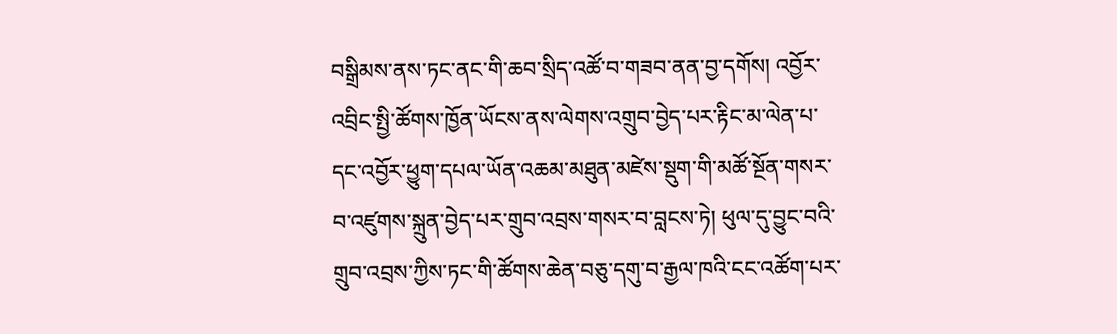བསྒྲིམས་ནས་ཏང་ནང་གི་ཆབ་སྲིད་འཚོ་བ་གཟབ་ནན་བྱ་དགོས། འབྱོར་འབྲིང་སྤྱི་ཚོགས་ཁྱོན་ཡོངས་ནས་ལེགས་འགྲུབ་བྱེད་པར་རྟིང་མ་ལེན་པ་དང་འབྱོར་ཕྱུག་དཔལ་ཡོན་འཆམ་མཐུན་མཛེས་སྡུག་གི་མཚོ་སྔོན་གསར་བ་འཛུགས་སྐྲུན་བྱེད་པར་གྲུབ་འབྲས་གསར་བ་བླངས་ཏེ། ཕུལ་དུ་བྱུང་བའི་གྲུབ་འབྲས་ཀྱིས་ཏང་གི་ཚོགས་ཆེན་བཅུ་དགུ་བ་རྒྱལ་ཁའི་ངང་འཚོག་པར་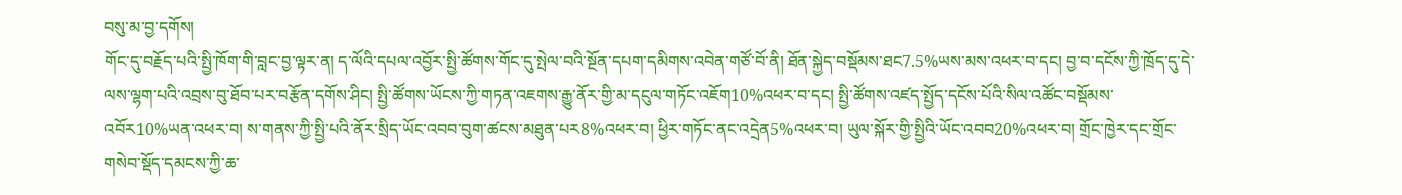བསུ་མ་བྱ་དགོས།
གོང་དུ་བརྗོད་པའི་སྤྱི་ཁོག་གི་བླང་བྱ་ལྟར་ན། ད་ལོའི་དཔལ་འབྱོར་སྤྱི་ཚོགས་གོང་དུ་སྤེལ་བའི་སྔོན་དཔག་དམིགས་འབེན་གཙོ་བོ་ནི། ཐོན་སྐྱེད་བསྡོམས་ཐང7.5%ཡས་མས་འཕར་བ་དང། བྱ་བ་དངོས་ཀྱི་ཁྲོད་དུ་དེ་ལས་ལྷག་པའི་འབྲས་བུ་ཐོབ་པར་བརྩོན་དགོས་ཤིང། སྤྱི་ཚོགས་ཡོངས་ཀྱི་གཏན་འཇགས་རྒྱུ་ནོར་གྱི་མ་དངུལ་གཏོང་འཇོག10%འཕར་བ་དང། སྤྱི་ཚོགས་འཛད་སྤྱོད་དངོས་པོའི་སིལ་འཚོང་བསྡོམས་འབོར10%ཡན་འཕར་བ། ས་གནས་ཀྱི་སྤྱི་པའི་ནོར་སྲིད་ཡོང་འབབ་བུག་ཚངས་མཐུན་པར8%འཕར་བ། ཕྱིར་གཏོང་ནང་འདྲེན5%འཕར་བ། ཡུལ་སྐོར་གྱི་སྤྱིའི་ཡོང་འབབ20%འཕར་བ། གྲོང་ཁྱེར་དང་གྲོང་གསེབ་སྡོད་དམངས་ཀྱི་ཆ་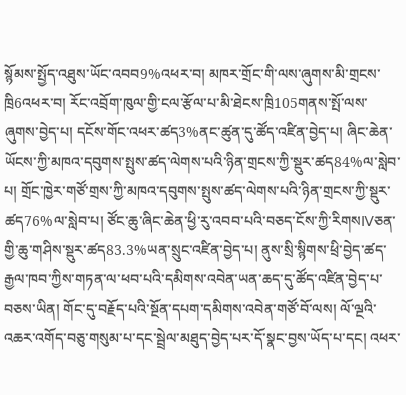སྙོམས་སྤྱོད་འཐུས་ཡོང་འབབ9%འཕར་བ། མཁར་གྲོང་གི་ལས་ཞུགས་མི་གྲངས་ཁྲི6འཕར་བ། རོང་འབྲོག་ཁུལ་གྱི་ངལ་རྩོལ་པ་མི་ཐེངས་ཁྲི105གནས་སྤོ་ལས་ཞུགས་བྱེད་པ། དངོས་གོང་འཕར་ཚད3%ནང་ཚུན་དུ་ཚོད་འཛིན་བྱེད་པ། ཞིང་ཆེན་ཡོངས་ཀྱི་མཁའ་དབུགས་སྤུས་ཚད་ལེགས་པའི་ཉིན་གྲངས་ཀྱི་སྡུར་ཚད84%ལ་སླེབ་པ། གྲོང་ཁྱེར་གཙོ་གྲས་ཀྱི་མཁའ་དབུགས་སྤུས་ཚད་ལེགས་པའི་ཉིན་གྲངས་ཀྱི་སྡུར་ཚད76%ལ་སླེབ་པ། ཙོང་ཆུ་ཞིང་ཆེན་ཕྱི་རུ་འབབ་པའི་བཅད་ངོས་ཀྱི་རིགསⅣཅན་གྱི་ཆུ་གཤིས་སྡུར་ཚད83.3%ཡན་སྲུང་འཛིན་བྱེད་པ། ནུས་སྲི་སྙིགས་ཕྲི་བྱེད་ཚད་རྒྱལ་ཁབ་ཀྱིས་གཏན་ལ་ཕབ་པའི་དམིགས་འབེན་ཡན་ཆད་དུ་ཚོད་འཛིན་བྱེད་པ་བཅས་ཡིན། གོང་དུ་བརྗོད་པའི་སྔོན་དཔག་དམིགས་འབེན་གཙོ་བོ་ལས། ལོ་ལྔའི་འཆར་འགོད་བཅུ་གསུམ་པ་དང་སྦྲེལ་མཐུད་བྱེད་པར་དོ་སྣང་བྱས་ཡོད་པ་དང། འཕར་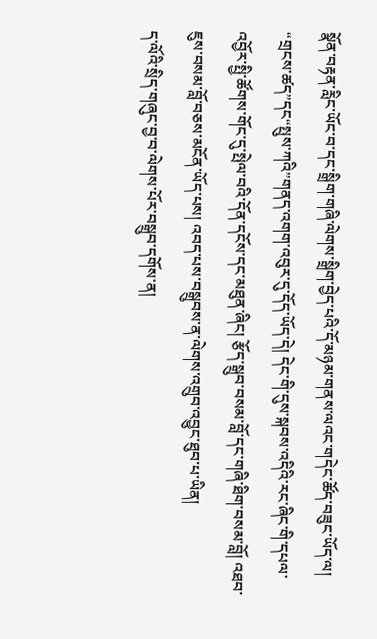སྣོན་བརྟན་རླིང་ཡོང་བ་དང་སྒྲིག་གཞི་ལེགས་སྒྲིག་བྱེད་པའི་དོ་མཉམ་གནས་ལའང་གདེང་ཚོད་བཟུང་ཡོད་ལ། “གྲངས་ཚད”དང“སྤུས་ཀའི”གནད་འགག་འབུར་དུ་དོད་ཡོད་དེ། དེང་གི་དུས་སྐབས་འདིའི་རང་ཞིང་གི་དཔལ་འབྱོར་སྤྱི་ཚོགས་གོང་དུ་སྤེལ་བའི་དོན་དངོས་དང་མཐུན་ཞིང། རྩོད་སྒྲུབ་བསམ་བློ་དང་གཞི་ཐིག་བསམ་བློ། འཐབ་ཇུས་བསམ་བློ་བཅས་མངོན་ཡོད་པས། འབད་པས་བསྒྲུབས་ན་ལེགས་འགྲུབ་འབྱུང་ཐུབ་པ་ཡིན།
ད་ལོའི་སྲིད་གཞུང་བྱ་བ་ལེགས་པོར་བསྒྲུབ་དགོས་ན།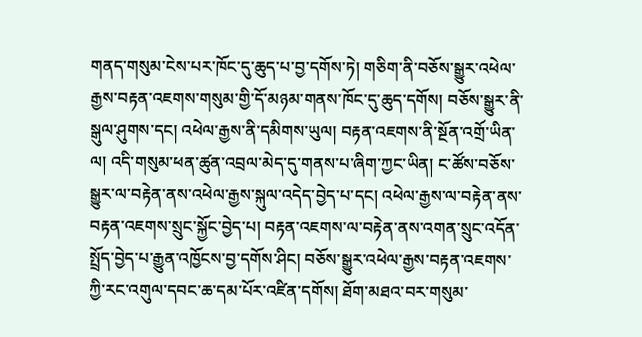གནད་གསུམ་ངེས་པར་ཁོང་དུ་ཆུད་པ་བྱ་དགོས་ཏེ། གཅིག་ནི་བཅོས་སྒྱུར་འཕེལ་རྒྱས་བརྟན་འཇགས་གསུམ་གྱི་དོ་མཉམ་གནས་ཁོང་དུ་ཆུད་དགོས། བཅོས་སྒྱུར་ནི་སྒུལ་ཤུགས་དང། འཕེལ་རྒྱས་ནི་དམིགས་ཡུལ། བརྟན་འཇགས་ནི་སྔོན་འགྲོ་ཡིན་ལ། འདི་གསུམ་ཕན་ཚུན་འབྲལ་མེད་དུ་གནས་པ་ཞིག་ཀྱང་ཡིན། ང་ཚོས་བཅོས་སྒྱུར་ལ་བརྟེན་ནས་འཕེལ་རྒྱས་སྐུལ་འདེད་བྱེད་པ་དང། འཕེལ་རྒྱས་ལ་བརྟེན་ནས་བརྟན་འཇགས་སྲུང་སྐྱོང་བྱེད་པ། བརྟན་འཇགས་ལ་བརྟེན་ནས་འགན་སྲུང་འདོན་སྤྲོད་བྱེད་པ་རྒྱུན་འཁྱོངས་བྱ་དགོས་ཤིང། བཅོས་སྒྱུར་འཕེལ་རྒྱས་བརྟན་འཇགས་ཀྱི་རང་འགུལ་དབང་ཆ་དམ་པོར་འཛིན་དགོས། ཐོག་མཐའ་བར་གསུམ་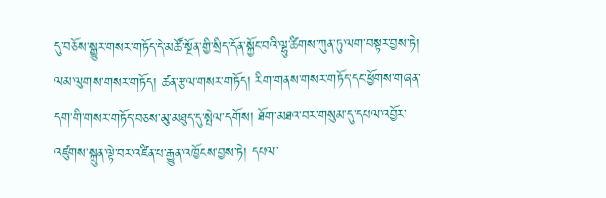དུ་བཅོས་སྒྱུར་གསར་གཏོད་དེ་མཚོ་སྔོན་གྱི་སྲིད་དོན་སྐྱོང་བའི་ལྷུ་ཚིགས་ཀུན་ཏུ་ལག་བསྟར་བྱས་ཏེ། ལམ་ལུགས་གསར་གཏོད། ཚན་རྩལ་གསར་གཏོད། རིག་གནས་གསར་གཏོད་དང་ཕྱོགས་གཞན་དག་གི་གསར་གཏོད་བཅས་མུ་མཐུད་དུ་སྤེལ་དགོས། ཐོག་མཐའ་བར་གསུམ་དུ་དཔལ་འབྱོར་འཛུགས་སྐྲུན་ལྟེ་བར་འཛིན་པ་རྒྱུན་འཁྱོངས་བྱས་ཏེ། དཔལ་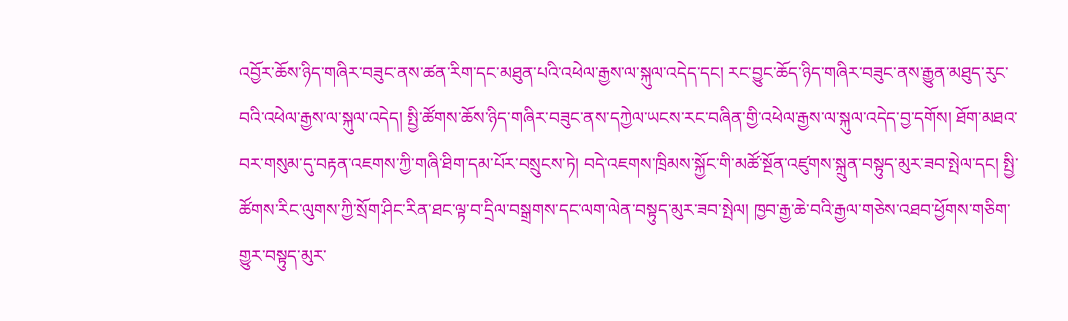འབྱོར་ཆོས་ཉིད་གཞིར་བཟུང་ནས་ཚན་རིག་དང་མཐུན་པའི་འཕེལ་རྒྱས་ལ་སྐུལ་འདེད་དང། རང་བྱུང་ཆོད་ཉིད་གཞིར་བཟུང་ནས་རྒྱུན་མཐུད་རུང་བའི་འཕེལ་རྒྱས་ལ་སྐུལ་འདེད། སྤྱི་ཚོགས་ཆོས་ཉིད་གཞིར་བཟུང་ནས་དཀྱེལ་ཡངས་རང་བཞིན་གྱི་འཕེལ་རྒྱས་ལ་སྐུལ་འདེད་བྱ་དགོས། ཐོག་མཐའ་བར་གསུམ་དུ་བརྟན་འཇགས་ཀྱི་གཞི་ཐིག་དམ་པོར་བསྲུངས་ཏེ། བདེ་འཇགས་ཁྲིམས་སྐྱོང་གི་མཚོ་སྔོན་འཛུགས་སྐྲུན་བསྟུད་མུར་ཟབ་སྤེལ་དང། སྤྱི་ཚོགས་རིང་ལུགས་ཀྱི་སྲོག་ཤིང་རིན་ཐང་ལྟ་བ་དྲིལ་བསྒྲགས་དང་ལག་ལེན་བསྟུད་མུར་ཟབ་སྤེལ། ཁྱབ་རྒྱ་ཆེ་བའི་རྒྱལ་གཅེས་འཐབ་ཕྱོགས་གཅིག་གྱུར་བསྟུད་མུར་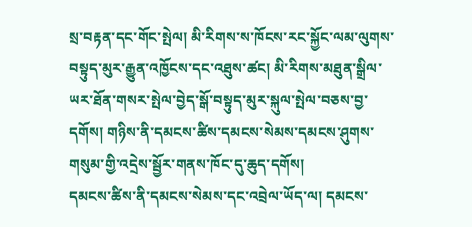སྲ་བརྟན་དང་གོང་སྤེལ། མི་རིགས་ས་ཁོངས་རང་སྐྱོང་ལམ་ལུགས་བསྟུད་མུར་རྒྱུན་འཁྱོངས་དང་འཐུས་ཚང། མི་རིགས་མཐུན་སྒྲིལ་ཡར་ཐོན་གསར་སྤེལ་བྱེད་སྒོ་བསྟུད་མུར་སྐུལ་སྤེལ་བཅས་བྱ་དགོས། གཉིས་ནི་དམངས་ཚིས་དམངས་སེམས་དམངས་ཤུགས་གསུམ་གྱི་འདྲེས་སྦྱོར་གནས་ཁོང་དུ་ཆུད་དགོས།
དམངས་ཚིས་ནི་དམངས་སེམས་དང་འབྲེལ་ཡོད་ལ། དམངས་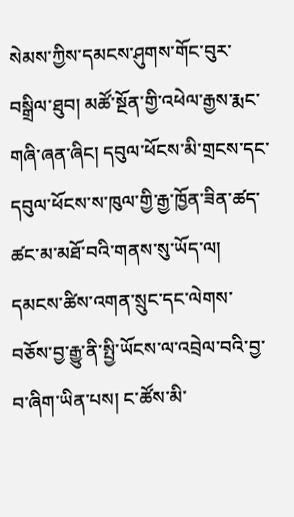སེམས་ཀྱིས་དམངས་ཤུགས་གོང་བུར་བསྒྲིལ་ཐུབ། མཚོ་སྔོན་གྱི་འཕེལ་རྒྱས་རྨང་གཞི་ཞན་ཞིང། དབུལ་ཕོངས་མི་གྲངས་དང་དབུལ་ཕོངས་ས་ཁུལ་གྱི་རྒྱ་ཁྱོན་ཟིན་ཚད་ཚང་མ་མཐོ་བའི་གནས་སུ་ཡོད་ལ། དམངས་ཚིས་འགན་སྲུང་དང་ལེགས་བཅོས་བྱ་རྒྱུ་ནི་སྤྱི་ཡོངས་ལ་འབྲེལ་བའི་བྱ་བ་ཞིག་ཡིན་པས། ང་ཚོས་མི་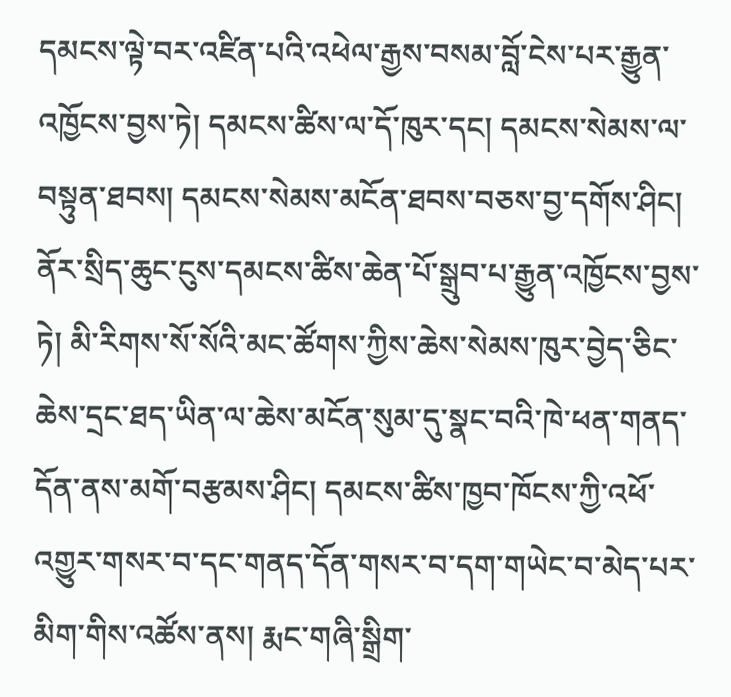དམངས་ལྟེ་བར་འཛིན་པའི་འཕེལ་རྒྱས་བསམ་བློ་ངེས་པར་རྒྱུན་འཁྱོངས་བྱས་ཏེ། དམངས་ཚིས་ལ་དོ་ཁུར་དང། དམངས་སེམས་ལ་བསྟུན་ཐབས། དམངས་སེམས་མངོན་ཐབས་བཅས་བྱ་དགོས་ཤིང། ནོར་སྲིད་ཆུང་ངུས་དམངས་ཚིས་ཆེན་པོ་སྒྲུབ་པ་རྒྱུན་འཁྱོངས་བྱས་ཏེ། མི་རིགས་སོ་སོའི་མང་ཚོགས་ཀྱིས་ཆེས་སེམས་ཁུར་བྱེད་ཅིང་ཆེས་དྲང་ཐད་ཡིན་ལ་ཆེས་མངོན་སུམ་དུ་སྣང་བའི་ཁེ་ཕན་གནད་དོན་ནས་མགོ་བརྩམས་ཤིང། དམངས་ཚིས་ཁྱབ་ཁོངས་ཀྱི་འཕོ་འགྱུར་གསར་བ་དང་གནད་དོན་གསར་བ་དག་གཡེང་བ་མེད་པར་མིག་གིས་འཚོས་ནས། རྨང་གཞི་སྒྲིག་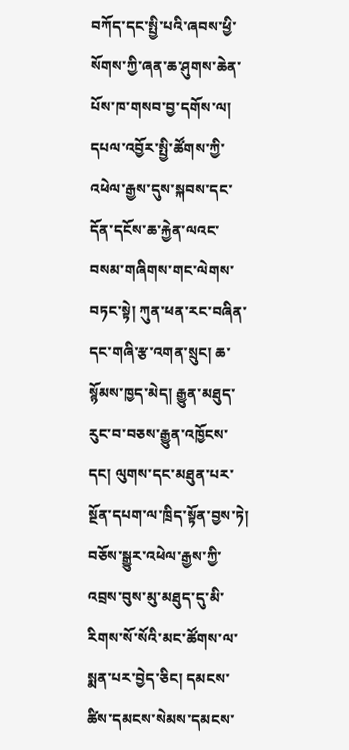བཀོད་དང་སྤྱི་པའི་ཞབས་ཕྱི་སོགས་ཀྱི་ཞན་ཆ་ཤུགས་ཆེན་པོས་ཁ་གསབ་བྱ་དགོས་ལ། དཔལ་འབྱོར་སྤྱི་ཚོགས་ཀྱི་འཕེལ་རྒྱས་དུས་སྐབས་དང་དོན་དངོས་ཆ་རྐྱེན་ལའང་བསམ་གཞིགས་གང་ལེགས་བཏང་སྟེ། ཀུན་ཕན་རང་བཞིན་དང་གཞི་རྩ་འགན་སྲུང། ཆ་སྙོམས་ཁྱད་མེད། རྒྱུན་མཐུད་རུང་བ་བཅས་རྒྱུན་འཁྱོངས་དང། ལུགས་དང་མཐུན་པར་སྔོན་དཔག་ལ་ཁྲིད་སྟོན་བྱས་ཏེ། བཅོས་སྒྱུར་འཕེལ་རྒྱས་ཀྱི་འབྲས་བུས་མུ་མཐུད་དུ་མི་རིགས་སོ་སོའི་མང་ཚོགས་ལ་སྨན་པར་བྱེད་ཅིང། དམངས་ཚིས་དམངས་སེམས་དམངས་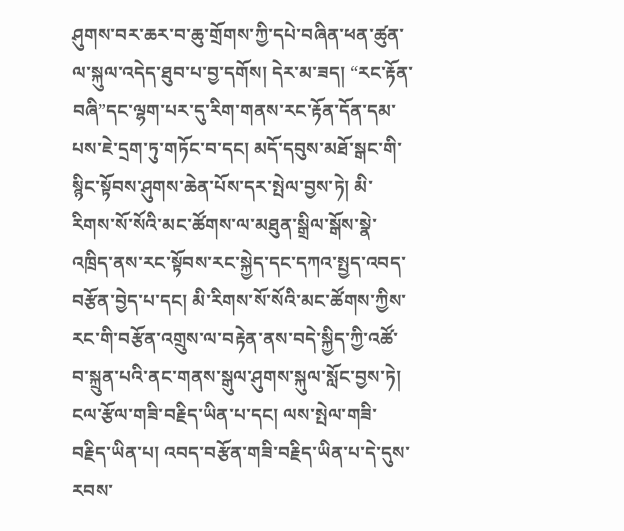ཤུགས་བར་ཆར་བ་ཆུ་གྲོགས་ཀྱི་དཔེ་བཞིན་ཕན་ཚུན་ལ་སྐུལ་འདེད་ཐུབ་པ་བྱ་དགོས། དེར་མ་ཟད། “རང་རྟོན་བཞི”དང་ལྷག་པར་དུ་རིག་གནས་རང་རྟོན་དོན་དམ་པས་ཇེ་དྲག་ཏུ་གཏོང་བ་དང། མདོ་དབུས་མཐོ་སྒང་གི་སྙིང་སྟོབས་ཤུགས་ཆེན་པོས་དར་སྤེལ་བྱས་ཏེ། མི་རིགས་སོ་སོའི་མང་ཚོགས་ལ་མཐུན་སྒྲིལ་སྒོས་སྣེ་འཁྲིད་ནས་རང་སྟོབས་རང་སྐྱེད་དང་དཀའ་སྤྱད་འབད་བརྩོན་བྱེད་པ་དང། མི་རིགས་སོ་སོའི་མང་ཚོགས་ཀྱིས་རང་གི་བརྩོན་འགྲུས་ལ་བརྟེན་ནས་བདེ་སྐྱིད་ཀྱི་འཚོ་བ་སྐྲུན་པའི་ནང་གནས་སྒུལ་ཤུགས་སྐུལ་སློང་བྱས་ཏེ། ངལ་རྩོལ་གཟི་བརྗིད་ཡིན་པ་དང། ལས་སྤེལ་གཟི་བརྗིད་ཡིན་པ། འབད་བརྩོན་གཟི་བརྗིད་ཡིན་པ་དེ་དུས་རབས་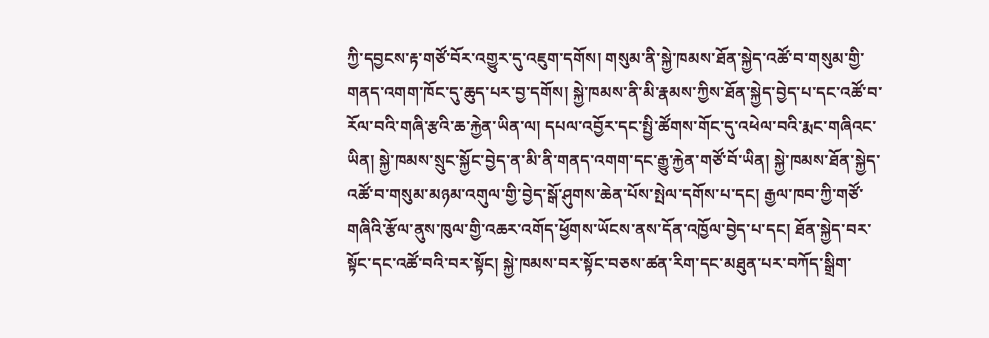ཀྱི་དབྱངས་རྟ་གཙོ་བོར་འགྱུར་དུ་འཇུག་དགོས། གསུམ་ནི་སྐྱེ་ཁམས་ཐོན་སྐྱེད་འཚོ་བ་གསུམ་གྱི་གནད་འགག་ཁོང་དུ་ཆུད་པར་བྱ་དགོས། སྐྱེ་ཁམས་ནི་མི་རྣམས་ཀྱིས་ཐོན་སྐྱེད་བྱེད་པ་དང་འཚོ་བ་རོལ་བའི་གཞི་རྩའི་ཆ་རྐྱེན་ཡིན་ལ། དཔལ་འབྱོར་དང་སྤྱི་ཚོགས་གོང་དུ་འཕེལ་བའི་རྨང་གཞིའང་ཡིན། སྐྱེ་ཁམས་སྲུང་སྐྱོང་བྱེད་ན་མི་ནི་གནད་འགག་དང་རྒྱུ་རྐྱེན་གཙོ་བོ་ཡིན། སྐྱེ་ཁམས་ཐོན་སྐྱེད་འཚོ་བ་གསུམ་མཉམ་འགུལ་གྱི་བྱེད་སྒོ་ཤུགས་ཆེན་པོས་སྤེལ་དགོས་པ་དང། རྒྱལ་ཁབ་ཀྱི་གཙོ་གཞིའི་རྩོལ་ནུས་ཁུལ་གྱི་འཆར་འགོད་ཕྱོགས་ཡོངས་ནས་དོན་འཁྱོལ་བྱེད་པ་དང། ཐོན་སྐྱེད་བར་སྟོང་དང་འཚོ་བའི་བར་སྟོང། སྐྱེ་ཁམས་བར་སྟོང་བཅས་ཚན་རིག་དང་མཐུན་པར་བཀོད་སྒྲིག་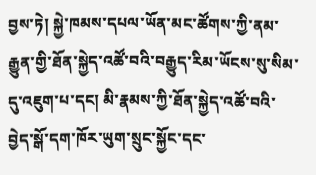བྱས་ཏེ། སྐྱེ་ཁམས་དཔལ་ཡོན་མང་ཚོགས་ཀྱི་ནམ་རྒྱུན་གྱི་ཐོན་སྐྱེད་འཚོ་བའི་བརྒྱུད་རིམ་ཡོངས་སུ་སིམ་དུ་འཇུག་པ་དང། མི་རྣམས་ཀྱི་ཐོན་སྐྱེད་འཚོ་བའི་བྱེད་སྒོ་དག་ཁོར་ཡུག་སྲུང་སྐྱོང་དང་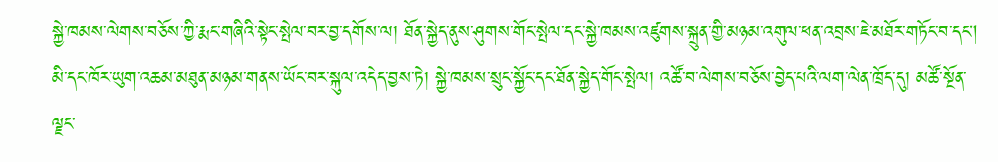སྐྱེ་ཁམས་ལེགས་བཅོས་ཀྱི་རྨང་གཞིའི་སྟེང་སྤེལ་བར་བྱ་དགོས་ལ། ཐོན་སྐྱེད་ནུས་ཤུགས་གོང་སྤེལ་དང་སྐྱེ་ཁམས་འཛུགས་སྐྲུན་གྱི་མཉམ་འགུལ་ཕན་འབྲས་ཇེ་མཐོར་གཏོང་བ་དང། མི་དང་ཁོར་ཡུག་འཆམ་མཐུན་མཉམ་གནས་ཡོང་བར་སྐུལ་འདེད་བྱས་ཏེ། སྐྱེ་ཁམས་སྲུང་སྐྱོང་དང་ཐོན་སྐྱེད་གོང་སྤེལ། འཚོ་བ་ལེགས་བཅོས་བྱེད་པའི་ལག་ལེན་ཁྲོད་དུ། མཚོ་སྔོན་ལྗང་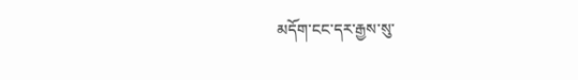མདོག་ངང་དར་རྒྱས་སུ་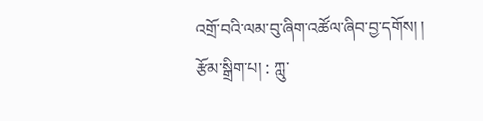འགྲོ་བའི་ལམ་བུ་ཞིག་འཚོལ་ཞིབ་བྱ་དགོས། །
རྩོམ་སྒྲིག་པ། : ཀླུ་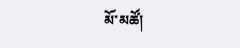མོ་མཚོ།